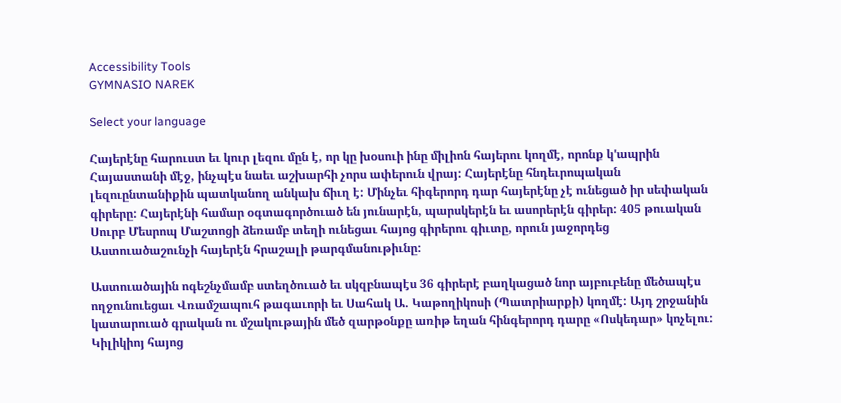Accessibility Tools
GYMNASIO NAREK

Select your language

Հայերէնը հարուստ եւ կուր լեզու մըն է, որ կը խօսուի ինը միլիոն հայերու կողմէ, որոնք կ'ապրին Հայաստանի մէջ, ինչպէս նաեւ աշխարհի չորս ափերուն վրայ: Հայերէնը հնդեւրոպական լեզուընտանիքին պատկանող անկախ ճիւղ է: Մինչեւ հիգերորդ դար հայերէնը չէ ունեցած իր սեփական գիրերը: Հայերէնի համար օգտագործուած են յունարէն, պարսկերէն եւ ասորերէն գիրեր: 405 թուական Սուրբ Մեսրոպ Մաշտոցի ձեռամբ տեղի ունեցաւ հայոց գիրերու գիւտը, որուն յաջորդեց Աստուածաշունչի հայերէն հրաշալի թարգմանութիւնը:

Աստուածային ոգեշնչմամբ ստեղծուած եւ սկզբնապէս 36 գիրերէ բաղկացած նոր այբուբենը մեծապէս ողջունուեցաւ Վռամշապուհ թագաւորի եւ Սահակ Ա. Կաթողիկոսի (Պատրիարքի) կողմէ: Այդ շրջանին կատարուած գրական ու մշակութային մեծ զարթօնքը առիթ եղան հինգերորդ դարը «Ոսկեդար» կոչելու: Կիլիկիոյ հայոց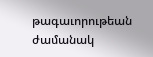թագաւորութեան ժամանակ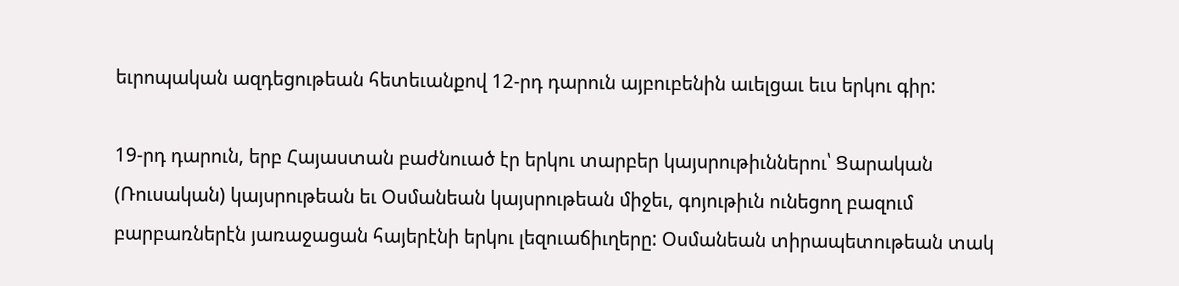եւրոպական ազդեցութեան հետեւանքով 12-րդ դարուն այբուբենին աւելցաւ եւս երկու գիր:

19-րդ դարուն, երբ Հայաստան բաժնուած էր երկու տարբեր կայսրութիւններու՝ Ցարական (Ռուսական) կայսրութեան եւ Օսմանեան կայսրութեան միջեւ, գոյութիւն ունեցող բազում բարբառներէն յառաջացան հայերէնի երկու լեզուաճիւղերը: Օսմանեան տիրապետութեան տակ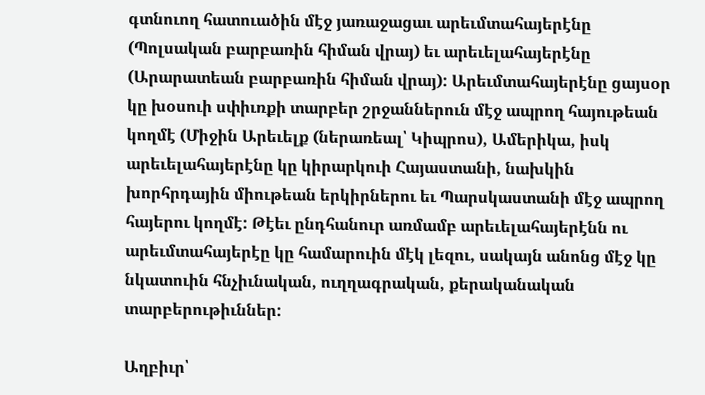գտնուող հատուածին մէջ յառաջացաւ արեւմտահայերէնը (Պոլսական բարբառին հիման վրայ) եւ արեւելահայերէնը (Արարատեան բարբառին հիման վրայ): Արեւմտահայերէնը ցայսօր կը խօսուի սփիւռքի տարբեր շրջաններուն մէջ ապրող հայութեան կողմէ (Միջին Արեւելք (ներառեալ՝ Կիպրոս), Ամերիկա, իսկ արեւելահայերէնը կը կիրարկուի Հայաստանի, նախկին խորհրդային միութեան երկիրներու եւ Պարսկաստանի մէջ ապրող հայերու կողմէ: Թէեւ ընդհանուր առմամբ արեւելահայերէնն ու արեւմտահայերէը կը համարուին մէկ լեզու, սակայն անոնց մէջ կը նկատուին հնչիւնական, ուղղագրական, քերականական տարբերութիւններ:

Աղբիւր՝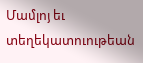Մամլոյ եւ տեղեկատուութեան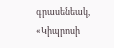գրասենեակ, «Կիպրոսի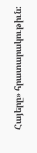Հայերը» հրատարակութիւն: